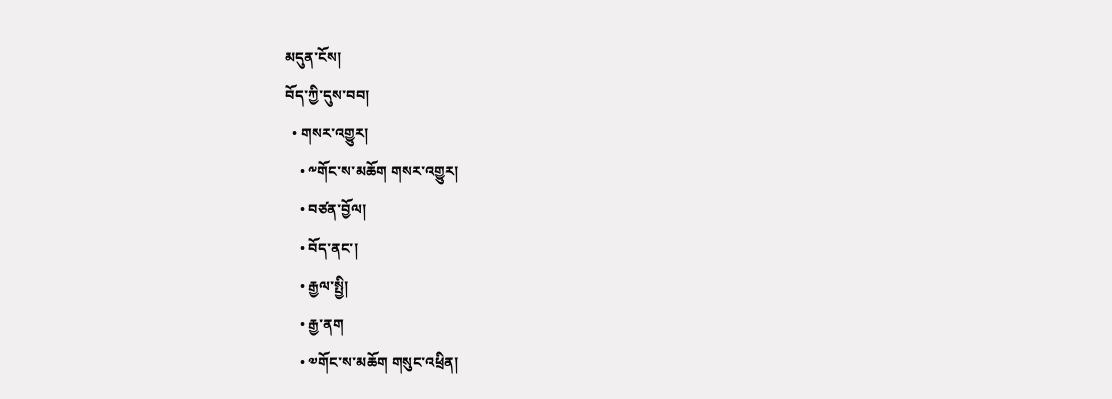མདུན་ངོས།
བོད་ཀྱི་དུས་བབ།
  • གསར་འགྱུར།
    • ༸གོང་ས་མཆོག གསར་འགྱུར།
    • བཙན་བྱོལ།
    • བོད་ནང་།
    • རྒྱལ་སྤྱི།
    • རྒྱ་ནག
    • ༧གོང་ས་མཆོག གསུང་འཕྲིན།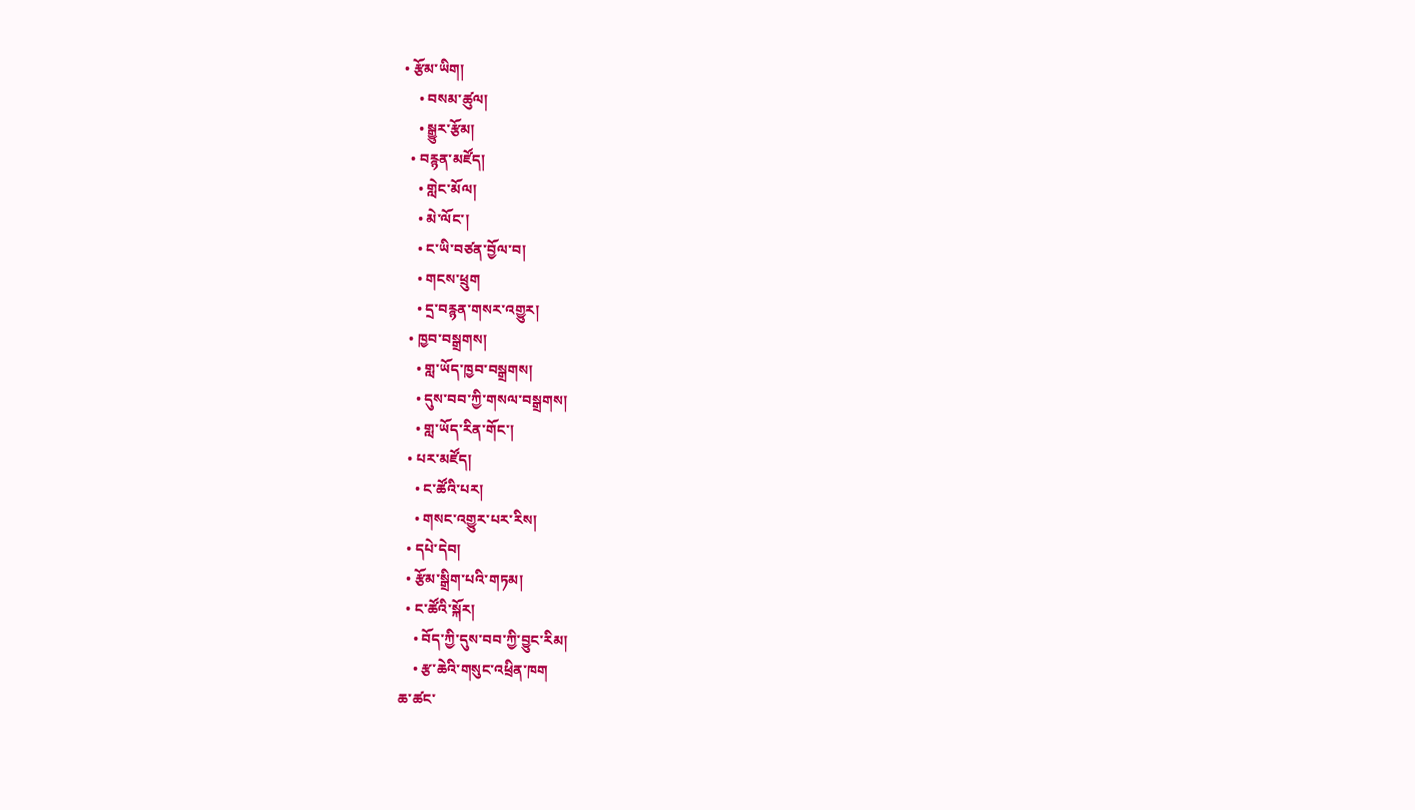• རྩོམ་ཡིག།
    • བསམ་ཚུལ།
    • སྒྱུར་རྩོམ།
  • བརྙན་མཛོད།
    • གླེང་མོལ།
    • མེ་ལོང་།
    • ང་ཡི་བཙན་བྱོལ་བ།
    • གངས་ཕྲུག
    • དྲ་བརྙན་གསར་འགྱུར།
  • ཁྱབ་བསྒྲགས།
    • གླ་ཡོད་ཁྱབ་བསྒྲགས།
    • དུས་བབ་ཀྱི་གསལ་བསྒྲགས།
    • གླ་ཡོད་རིན་གོང་།
  • པར་མཛོད།
    • ང་ཚོའི་པར།
    • གསང་འགྱུར་པར་རིས།
  • དཔེ་དེབ།
  • རྩོམ་སྒྲིག་པའི་གཏམ།
  • ང་ཚོའི་སྐོར།
    • བོད་ཀྱི་དུས་བབ་ཀྱི་བྱུང་རིམ།
    • རྩ་ཆེའི་གསུང་འཕྲིན་ཁག
ཆ་ཚང་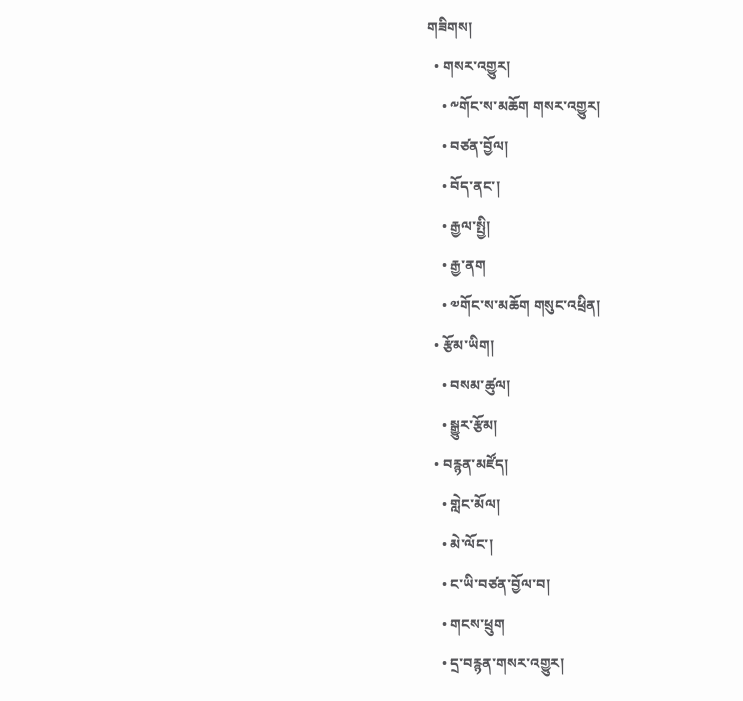གཟིགས།
  • གསར་འགྱུར།
    • ༸གོང་ས་མཆོག གསར་འགྱུར།
    • བཙན་བྱོལ།
    • བོད་ནང་།
    • རྒྱལ་སྤྱི།
    • རྒྱ་ནག
    • ༧གོང་ས་མཆོག གསུང་འཕྲིན།
  • རྩོམ་ཡིག།
    • བསམ་ཚུལ།
    • སྒྱུར་རྩོམ།
  • བརྙན་མཛོད།
    • གླེང་མོལ།
    • མེ་ལོང་།
    • ང་ཡི་བཙན་བྱོལ་བ།
    • གངས་ཕྲུག
    • དྲ་བརྙན་གསར་འགྱུར།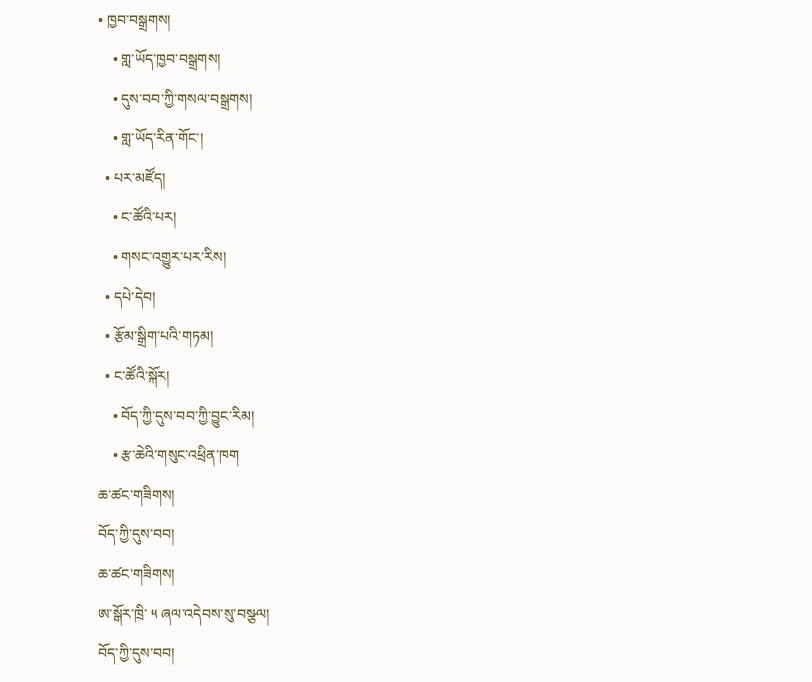• ཁྱབ་བསྒྲགས།
    • གླ་ཡོད་ཁྱབ་བསྒྲགས།
    • དུས་བབ་ཀྱི་གསལ་བསྒྲགས།
    • གླ་ཡོད་རིན་གོང་།
  • པར་མཛོད།
    • ང་ཚོའི་པར།
    • གསང་འགྱུར་པར་རིས།
  • དཔེ་དེབ།
  • རྩོམ་སྒྲིག་པའི་གཏམ།
  • ང་ཚོའི་སྐོར།
    • བོད་ཀྱི་དུས་བབ་ཀྱི་བྱུང་རིམ།
    • རྩ་ཆེའི་གསུང་འཕྲིན་ཁག
ཆ་ཚང་གཟིགས།
བོད་ཀྱི་དུས་བབ།
ཆ་ཚང་གཟིགས།
ཨ་སྒོར་ཁྲི་ ༥ ཞལ་འདེབས་སུ་བསྩལ།
བོད་ཀྱི་དུས་བབ།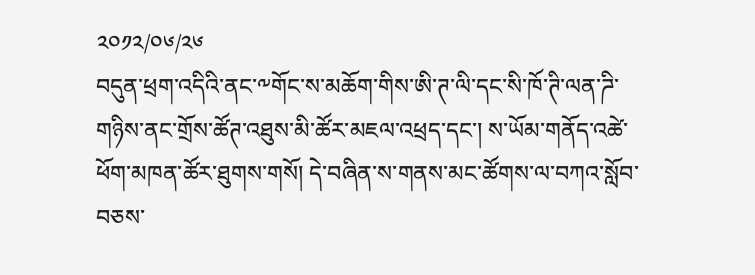༢༠༡༢/༠༦/༢༦
བདུན་ཕྲག་འདིའི་ནང་༸གོང་ས་མཆོག་གིས་ཨི་ཊ་ལི་དང་སི་ཁོ་ཊི་ལན་ཌི་གཉིས་ནང་གྲོས་ཚོཊ་འཐུས་མི་ཚོར་མཇལ་འཕྲད་དང་། ས་ཡོམ་གནོད་འཚེ་ཕོག་མཁན་ཚོར་ཐུགས་གསོ། དེ་བཞིན་ས་གནས་མང་ཚོགས་ལ་བཀའ་སློབ་བཅས་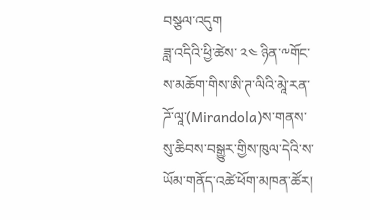བསྩལ་འདུག
ཟླ་འདིའི་ཕྱི་ཚེས་ ༢༤ ཉིན་༸གོང་ས་མཆོག་གིས་ཨི་ཊ་ལིའི་མཱེ་རན་ཌོ་ལཱ་(Mirandola)ས་གནས་སུ་ཆིབས་བསྒྱུར་གྱིས་ཁུལ་དེའི་ས་ཡོམ་གནོད་འཚེ་ཕོག་མཁན་ཚོར།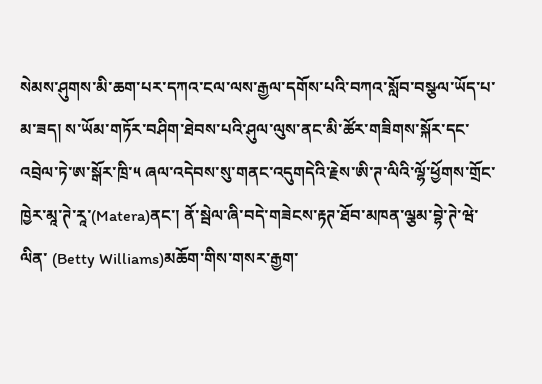སེམས་ཤུགས་མི་ཆག་པར་དཀའ་ངལ་ལས་རྒྱལ་དགོས་པའི་བཀའ་སློབ་བསྩལ་ཡོད་པ་མ་ཟད། ས་ཡོམ་གཏོར་བཤིག་ཐེབས་པའི་ཤུལ་ལུས་ནང་མི་ཚོར་གཟིགས་སྐོར་དང་འབྲེལ་ཏེ་ཨ་སྒོར་ཁྲི་༥ ཞལ་འདེབས་སུ་གནང་འདུགདེའི་རྗེས་ཨི་ཊ་ལིའི་ལྷོ་ཕྱོགས་གྲོང་ཁྱེར་མཱ་ཊེ་རཱ་(Matera)ནང་། ནོ་སྦེལ་ཞི་བདེ་གཟེངས་རྟཊ་ཐོབ་མཁན་ལྕམ་བྷེ་ཊེ་ཝེ་ལིན་ (Betty Williams)མཆོག་གིས་གསར་རྒྱག་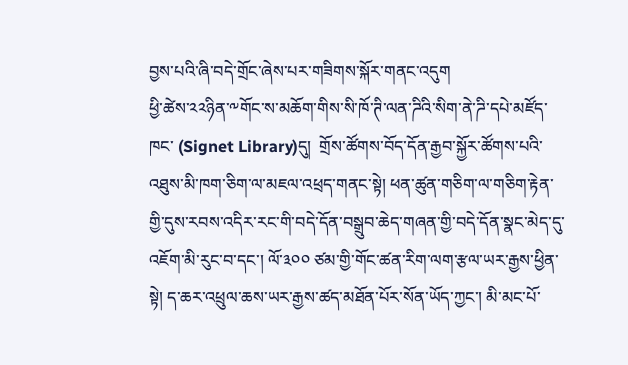བྱས་པའི་ཞི་བདེ་གྲོང་ཞེས་པར་གཟིགས་སྐོར་གནང་འདུག
ཕྱི་ཚེས་༢༢ཉིན་༸གོང་ས་མཆོག་གིས་སི་ཁོ་ཊི་ལན་ཌིའི་སིག་ནེ་ཌི་དཔེ་མཛོད་ཁང་ (Signet Library)དུ།  གྲོས་ཚོགས་བོད་དོན་རྒྱབ་སྐྱོར་ཚོགས་པའི་འཐུས་མི་ཁག་ཅིག་ལ་མཇལ་འཕྲད་གནང་སྟེ། ཕན་ཚུན་གཅིག་ལ་གཅིག་རྟེན་གྱི་དུས་རབས་འདིར་རང་གི་བདེ་དོན་བསྒྲུབ་ཆེད་གཞན་གྱི་བདེ་དོན་སྣང་མེད་དུ་འཇོག་མི་རུང་བ་དང་། ལོ་༣༠༠ ཙམ་གྱི་གོང་ཚན་རིག་ལག་རྩལ་ཡར་རྒྱས་ཕྱིན་སྟེ། ད་ཆར་འཕྲུལ་ཆས་ཡར་རྒྱས་ཚད་མཐོན་པོར་སོན་ཡོད་ཀྱང་། མི་མང་པོ་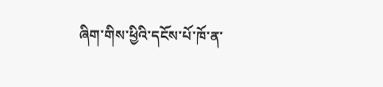ཞིག་གིས་ཕྱིའི་དངོས་པོ་ཁོ་ན་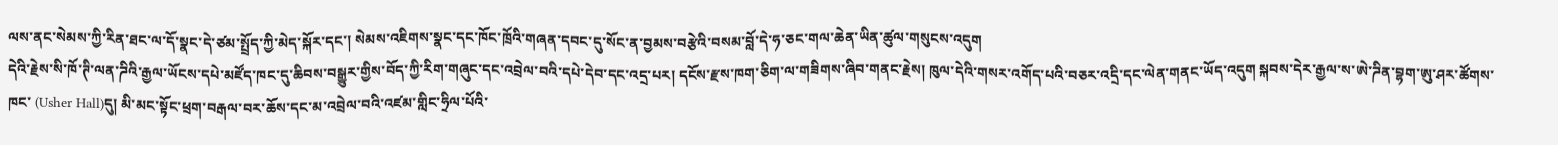ལས་ནང་སེམས་ཀྱི་རིན་ཐང་ལ་དོ་སྣང་དེ་ཙམ་སྤྲོད་ཀྱི་མེད་སྐོར་དང་། སེམས་འཇིགས་སྣང་དང་ཁོང་ཁྲོའི་གཞན་དབང་དུ་སོང་ན་བྱམས་བརྩེའི་བསམ་བློ་དེ་ཧ་ཅང་གལ་ཆེན་ཡིན་ཚུལ་གསུངས་འདུག
དེའི་རྗེས་སི་ཁོ་ཊི་ལན་ཌིའི་རྒྱལ་ཡོངས་དཔེ་མཛོད་ཁང་དུ་ཆིབས་བསྒྱུར་གྱིས་བོད་ཀྱི་རིག་གཞུང་དང་འབྲེལ་བའི་དཔེ་དེབ་དང་འདྲ་པར། དངོས་རྫས་ཁག་ཅིག་ལ་གཟིགས་ཞིབ་གནང་རྗེས། ཁུལ་དེའི་གསར་འགོད་པའི་བཅར་འདྲི་དང་ལེན་གནང་ཡོད་འདུག སྐབས་དེར་རྒྱལ་ས་ཨེ་ཌིན་བྷག་ཨུ་ཤར་ཚོགས་ཁང་ (Usher Hall)དུ། མི་མང་སྟོང་ཕྲག་བརྒལ་བར་ཆོས་དང་མ་འབྲེལ་བའི་འཛམ་གླིང་ཧྲིལ་པོའི་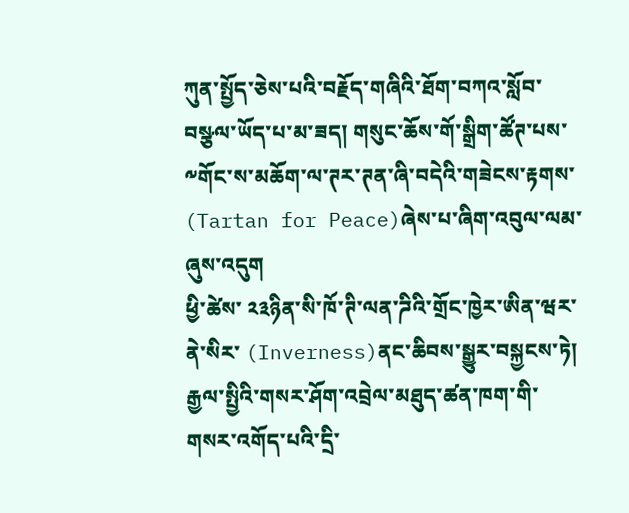ཀུན་སྤྱོད་ཅེས་པའི་བརྗོད་གཞིའི་ཐོག་བཀའ་སློབ་བསྩལ་ཡོད་པ་མ་ཟད། གསུང་ཆོས་གོ་སྒྲིག་ཚོཊ་པས་༸གོང་ས་མཆོག་ལ་ཊར་ཊན་ཞི་བདེའི་གཟེངས་རྟགས་ (Tartan for Peace)ཞེས་པ་ཞིག་འབུལ་ལམ་ཞུས་འདུག
ཕྱི་ཚེས་ ༢༣ཉིན་སི་ཁོ་ཊི་ལན་ཌིའི་གྲོང་ཁྱེར་ཨིན་ཝར་ནེ་སིར་ (Inverness)ནང་ཆིབས་སྒྱུར་བསྐྱངས་ཏེ། རྒྱལ་སྤྱིའི་གསར་ཤོག་འབྲེལ་མཐུད་ཚན་ཁག་གི་གསར་འགོད་པའི་དྲི་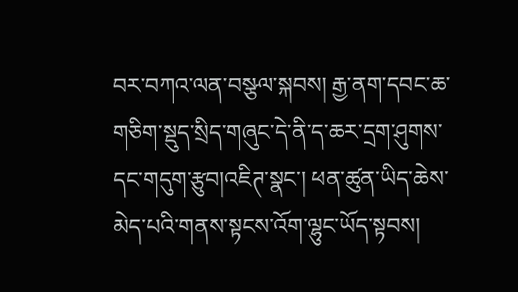བར་བཀའ་ལན་བསྩལ་སྐབས། རྒྱ་ནག་དབང་ཆ་གཅིག་སྡུད་སྲིད་གཞུང་དེ་ནི་ད་ཆར་དྲག་ཤུགས་དང་གདུག་རྩུབ།འཇིཊ་སྣང་། ཕན་ཚུན་ཡིད་ཆེས་མེད་པའི་གནས་སྟངས་འོག་ལྷུང་ཡོད་སྟབས།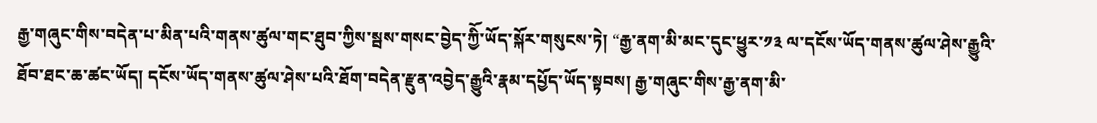རྒྱ་གཞུང་གིས་བདེན་པ་མིན་པའི་གནས་ཚུལ་གང་ཐུབ་ཀྱིས་སྦས་གསང་བྱེད་ཀྱིོ་ཡོད་སྐོར་གསུངས་ཏེ། “རྒྱ་ནག་མི་མང་དུང་ཕྱུར་༡༣ ལ་དངོས་ཡོད་གནས་ཚུལ་ཤེས་རྒྱུའི་ཐོབ་ཐང་ཆ་ཚང་ཡོད། དངོས་ཡོད་གནས་ཚུལ་ཤེས་པའི་ཐོག་བདེན་རྫུན་འབྱེད་རྒྱུའི་རྣམ་དཔྱོད་ཡོད་སྟབས། རྒྱ་གཞུང་གིས་རྒྱ་ནག་མི་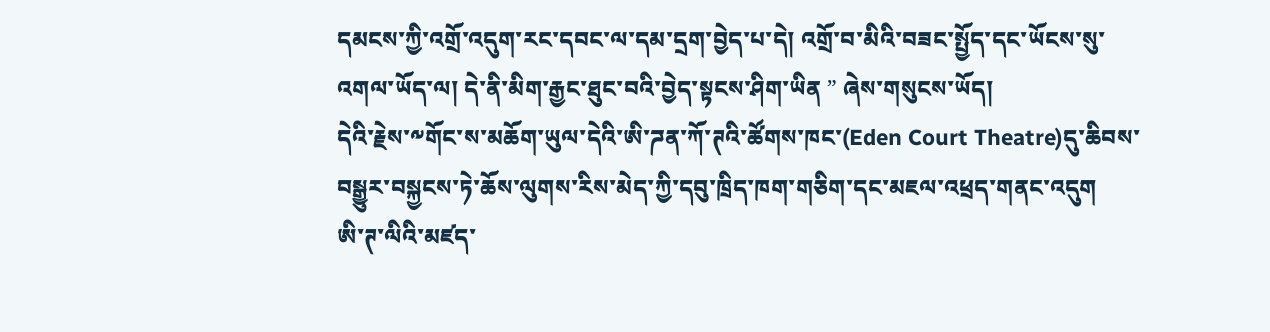དམངས་ཀྱི་འགྲོ་འདུག་རང་དབང་ལ་དམ་དྲག་བྱེད་པ་དེ། འགྲོ་བ་མིའི་བཟང་སྤྱོད་དང་ཡོངས་སུ་འགལ་ཡོད་ལ། དེ་ནི་མིག་རྒྱང་ཐུང་བའི་བྱེད་སྟངས་ཤིག་ཡིན ” ཞེས་གསུངས་ཡོད།
དེའི་རྗེས་༸གོང་ས་མཆོག་ཡུལ་དེའི་ཨི་ཌན་ཀོ་ཊའི་ཚོགས་ཁང་(Eden Court Theatre)དུ་ཆིབས་བསྒྱུར་བསྐྱངས་ཏེ་ཆོས་ལུགས་རིས་མེད་ཀྱི་དབུ་ཁྲིད་ཁག་གཅིག་དང་མཇལ་འཕྲད་གནང་འདུག
ཨི་ཊ་ལིའི་མཛད་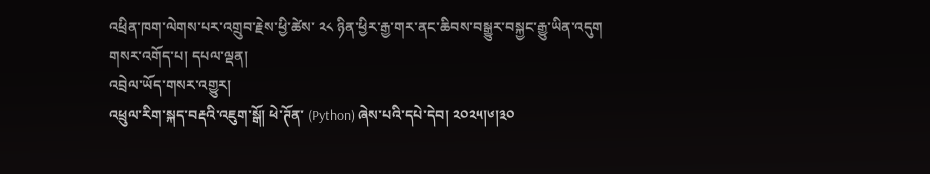འཕྲིན་ཁག་ལེགས་པར་འགྲུབ་རྗེས་ཕྱི་ཚེས་ ༢༨ ཉིན་ཕྱིར་རྒྱ་གར་ནང་ཆིབས་བསྒྱུར་བསྐྱང་རྒྱུ་ཡིན་འདུག
གསར་འགོད་པ། དཔལ་ལྡན།
འབྲེལ་ཡོད་གསར་འགྱུར།
འཕྲུལ་རིག་སྐད་བརྡའི་འཇུག་སྒོ། ཕེ་ཊོན་ (Python) ཞེས་པའི་དཔེ་དེབ། ༢༠༢༥།༦།༣༠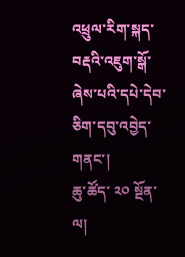འཕྲུལ་རིག་སྐད་བརྡའི་འཇུག་སྒོ་ཞེས་པའི་དཔེ་དེབ་ཅིག་དབུ་འབྱེད་གནང་།
ཆུ་ཚོད་ ༢༠ སྔོན་ལ།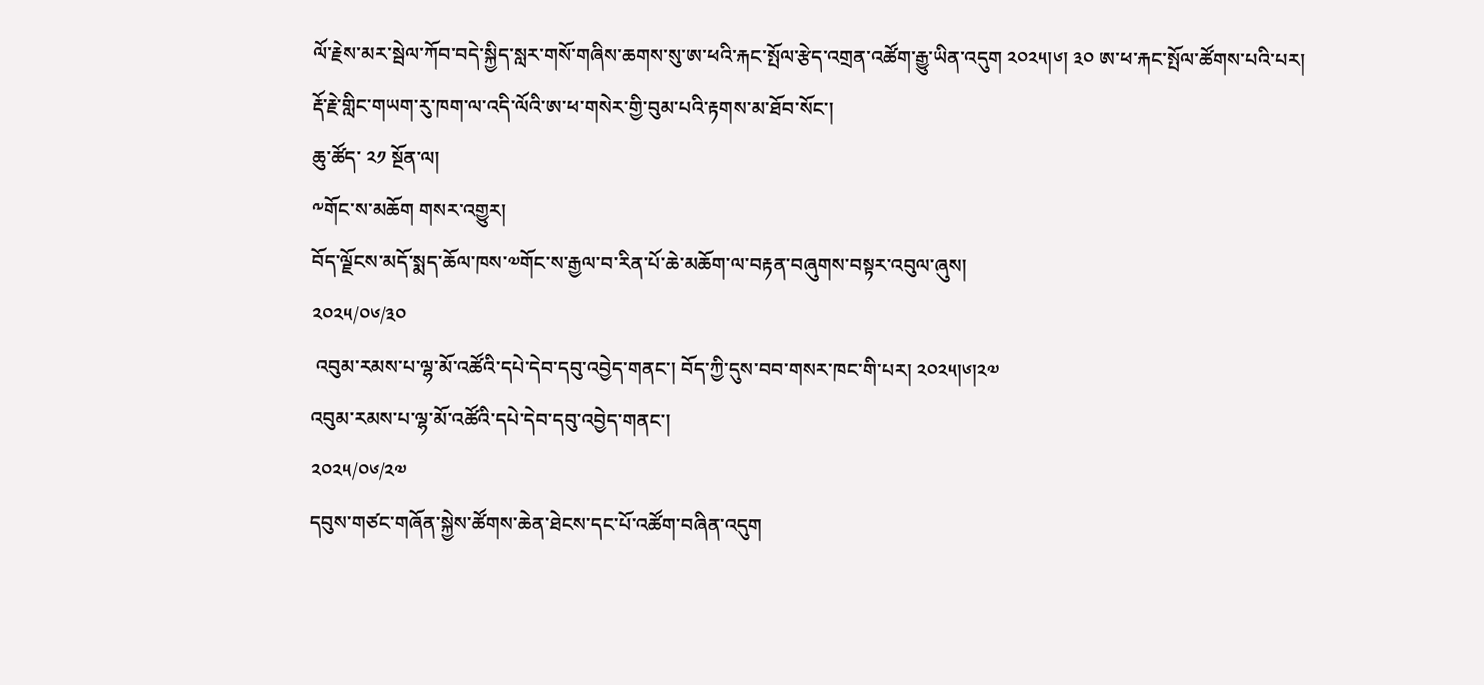ལོ་རྗེས་མར་སྦེལ་ཀོབ་བདེ་སྐྱིད་སླར་གསོ་གཞིས་ཆགས་སུ་ཨ་ཕའི་རྐང་སྤོལ་རྩེད་འགྲན་འཚོག་རྒྱུ་ཡིན་འདུག ༢༠༢༥།༦། ༣༠ ཨ་ཕ་རྐང་སྤོལ་ཚོགས་པའི་པར།
རྡོ་རྗེ་གླིང་གཡག་རུ་ཁག་ལ་འདི་ལོའི་ཨ་ཕ་གསེར་གྱི་བུམ་པའི་རྟགས་མ་ཐོབ་སོང་།
ཆུ་ཚོད་ ༢༡ སྔོན་ལ།
༸གོང་ས་མཆོག གསར་འགྱུར།
བོད་ལྗོངས་མདོ་སྨད་ཆོལ་ཁས་༧གོང་ས་རྒྱལ་བ་རིན་པོ་ཆེ་མཆོག་ལ་བརྟན་བཞུགས་བསྟར་འབུལ་ཞུས།
༢༠༢༥/༠༦/༣༠
 འབུམ་རམས་པ་ལྷ་མོ་འཚོའི་དཔེ་དེབ་དབུ་འབྱེད་གནང་། བོད་ཀྱི་དུས་བབ་གསར་ཁང་གི་པར། ༢༠༢༥།༦།༢༧
འབུམ་རམས་པ་ལྷ་མོ་འཚོའི་དཔེ་དེབ་དབུ་འབྱེད་གནང་།
༢༠༢༥/༠༦/༢༧
དབུས་གཙང་གཞོན་སྐྱེས་ཚོགས་ཆེན་ཐེངས་དང་པོ་འཚོག་བཞིན་འདུག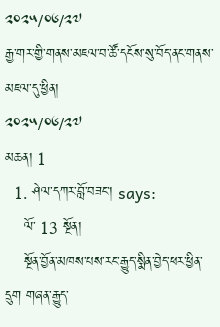༢༠༢༥/༠༦/༢༧
རྒྱ་གར་གྱི་གནས་མཇལ་བ་ཚོ་དངོས་སུ་བོད་ནང་གནས་མཇལ་དུ་ཕྱིན།
༢༠༢༥/༠༦/༢༧
མཆན། 1
  1. ཤེལ་དཀར་བློ་བཟང་། says:
    ལོ་ 13 སྔོན།
    སྔོན་བྱོན་མཁས་པས་རང་རྒྱུད་སྨིན་བྱེད་ཕར་ཕྱིན་དྲུག གཞན་རྒྱུད་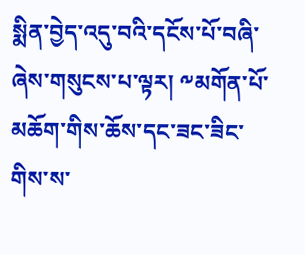སྨིན་བྱེད་འདུ་བའི་དངོས་པོ་བཞི་ཞེས་གསུངས་པ་ལྟར། ༸མགོན་པོ་མཆོག་གིས་ཆོས་དང་ཟང་ཟིང་གིས་ས་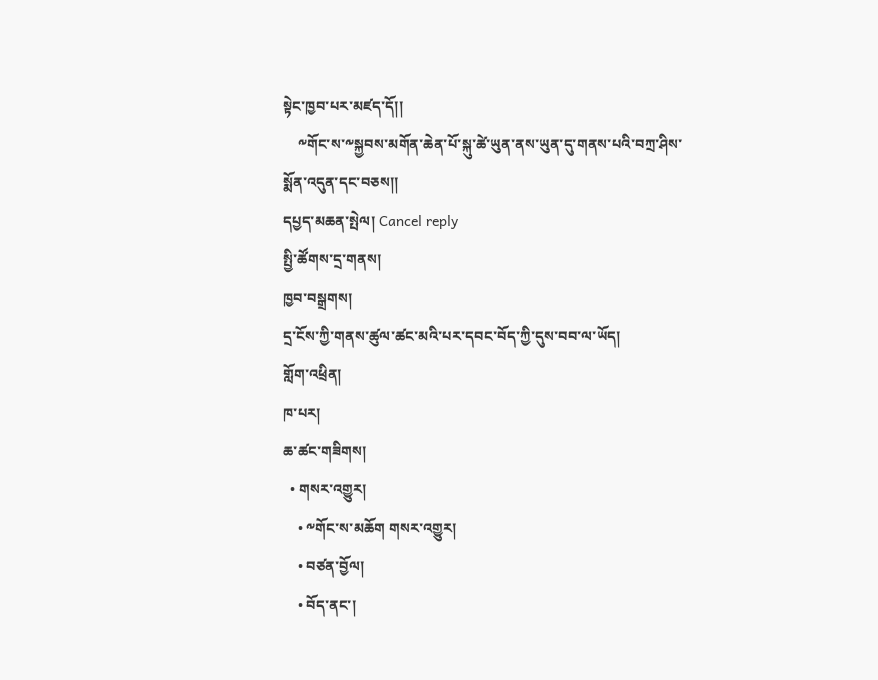སྟེང་ཁྱབ་པར་མཛད་དོ།།
    ༸གོང་ས་༸སྐྱབས་མགོན་ཆེན་པོ་སྐུ་ཚེ་ཡུན་ནས་ཡུན་དུ་གནས་པའི་བཀྲ་ཤིས་སྨོན་འདུན་དང་བཅས།།
དཔྱད་མཆན་སྤེལ། Cancel reply
སྤྱི་ཚོགས་དྲ་གནས།
ཁྱབ་བསྒྲགས།
དྲ་ངོས་ཀྱི་གནས་ཚུལ་ཚང་མའི་པར་དབང་བོད་ཀྱི་དུས་བབ་ལ་ཡོད།
གློག་འཕྲིན།
ཁ་པར།
ཆ་ཚང་གཟིགས།
  • གསར་འགྱུར།
    • ༸གོང་ས་མཆོག གསར་འགྱུར།
    • བཙན་བྱོལ།
    • བོད་ནང་།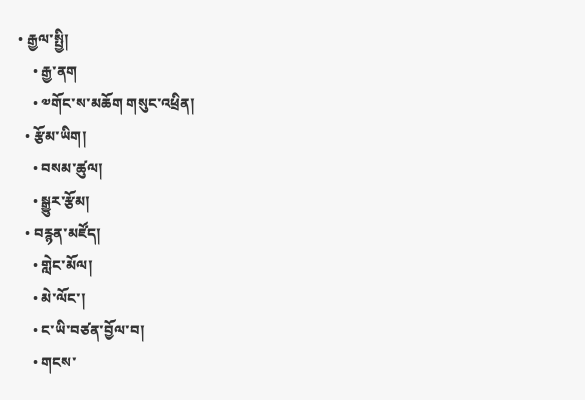• རྒྱལ་སྤྱི།
    • རྒྱ་ནག
    • ༧གོང་ས་མཆོག གསུང་འཕྲིན།
  • རྩོམ་ཡིག།
    • བསམ་ཚུལ།
    • སྒྱུར་རྩོམ།
  • བརྙན་མཛོད།
    • གླེང་མོལ།
    • མེ་ལོང་།
    • ང་ཡི་བཙན་བྱོལ་བ།
    • གངས་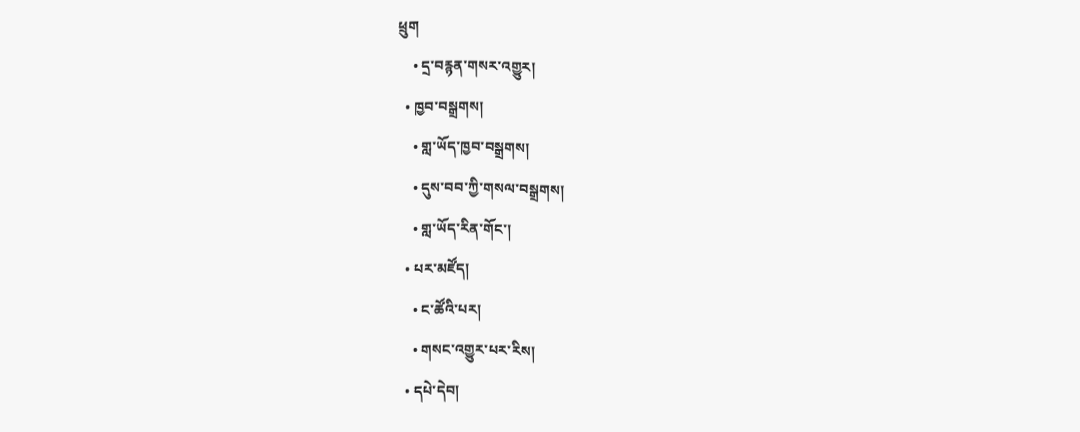ཕྲུག
    • དྲ་བརྙན་གསར་འགྱུར།
  • ཁྱབ་བསྒྲགས།
    • གླ་ཡོད་ཁྱབ་བསྒྲགས།
    • དུས་བབ་ཀྱི་གསལ་བསྒྲགས།
    • གླ་ཡོད་རིན་གོང་།
  • པར་མཛོད།
    • ང་ཚོའི་པར།
    • གསང་འགྱུར་པར་རིས།
  • དཔེ་དེབ།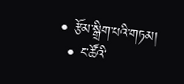• རྩོམ་སྒྲིག་པའི་གཏམ།
  • ང་ཚོའི་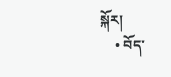སྐོར།
    • བོད་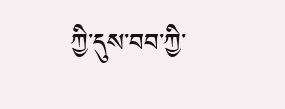ཀྱི་དུས་བབ་ཀྱི་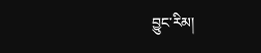བྱུང་རིམ།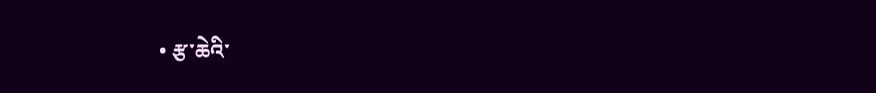• རྩ་ཆེའི་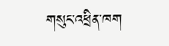གསུང་འཕྲིན་ཁག